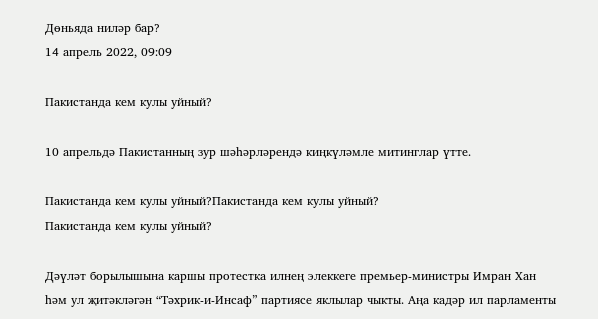Дөньяда ниләр бар?
14 апрель 2022, 09:09

Пакистанда кем кулы уйный?

10 апрельдә Пакистанның зур шәһәрләрендә киңкүләмле митинглар үтте.

Пакистанда кем кулы уйный?Пакистанда кем кулы уйный?
Пакистанда кем кулы уйный?

Дәүләт борылышына каршы протестка илнең элеккеге премьер-министры Имран Хан һәм ул җитәкләгән “Тәхрик-и-Инсаф” партиясе яклылар чыкты. Аңа кадәр ил парламенты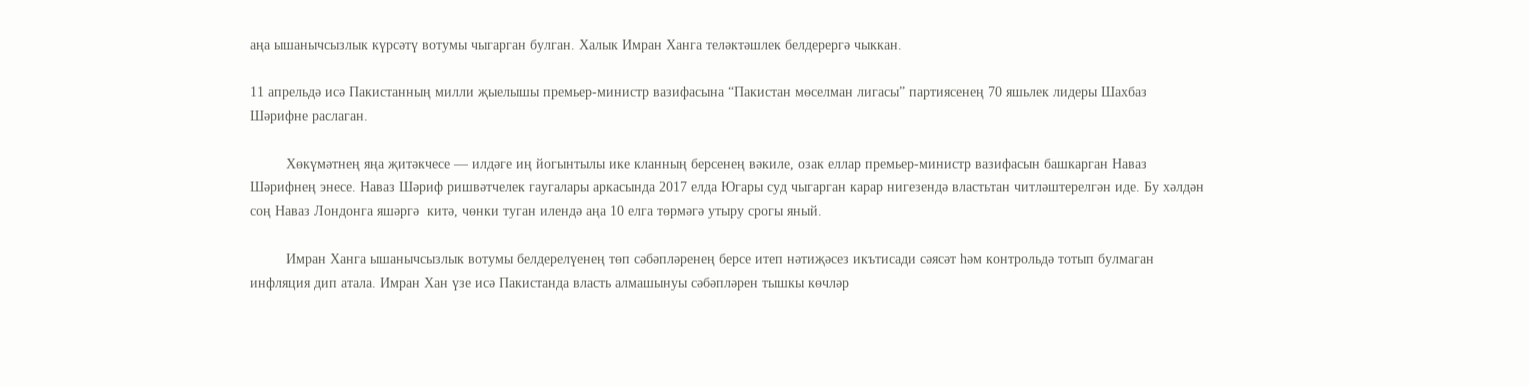аңа ышанычсызлык күрсәтү вотумы чыгарган булган. Халык Имран Ханга теләктәшлек белдерергә чыккан.

11 апрельдә исә Пакистанның милли җыелышы премьер-министр вазифасына “Пакистан мөселман лигасы” партиясенең 70 яшьлек лидеры Шахбаз Шәрифне раслаган.

         Хөкүмәтнең яңа җитәкчесе — илдәге иң йогынтылы ике кланның берсенең вәкиле, озак еллар премьер-министр вазифасын башкарган Наваз Шәрифнең энесе. Наваз Шәриф ришвәтчелек гаугалары аркасында 2017 елда Югары суд чыгарган карар нигезендә властьтан читләштерелгән иде. Бу хәлдән соң Наваз Лондонга яшәргә  китә, чөнки туган илендә аңа 10 елга төрмәгә утыру срогы яный.

         Имран Ханга ышанычсызлык вотумы белдерелүенең төп сәбәпләренең берсе итеп нәтиҗәсез икътисади сәясәт һәм контрольдә тотып булмаган инфляция дип атала. Имран Хан үзе исә Пакистанда власть алмашынуы сәбәпләрен тышкы көчләр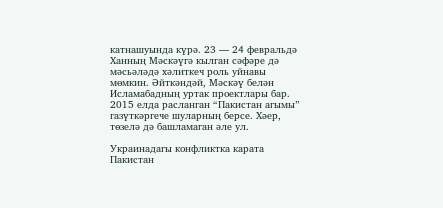катнашуында күрә. 23 — 24 февральдә Ханның Мәскәүгә кылган сәфәре дә мәсьәләдә хәлиткеч роль уйнавы мөмкин. Әйткәндәй, Мәскәү белән Исламабадның уртак проектлары бар. 2015 елда расланган “Пакистан агымы” газүткәргече шуларның берсе. Хәер, төзелә дә башламаган әле ул.

Украинадагы конфликтка карата Пакистан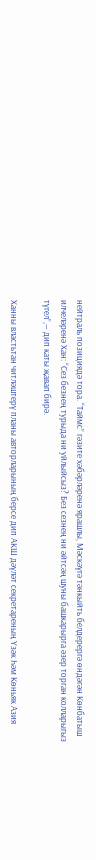нейтраль позициядә тора. “Таймс” гәзите хәбәрләренә ярашлы, Мәскәүгә тәнкыйть белдерергә өндәгән Көнбатыш илчеләренә Хан: “Сез безнең турыда ни уйлыйсыз? Без сезнең ни әйтсәң шуны башкарырга әзер торган колларыгыз түгел”,— дип каты җавап бирә.

Ханны властьтан читләштерү планы авторларының берсе дип АКШ дәүләт секретареның Үзәк Һәм Көньяк Азия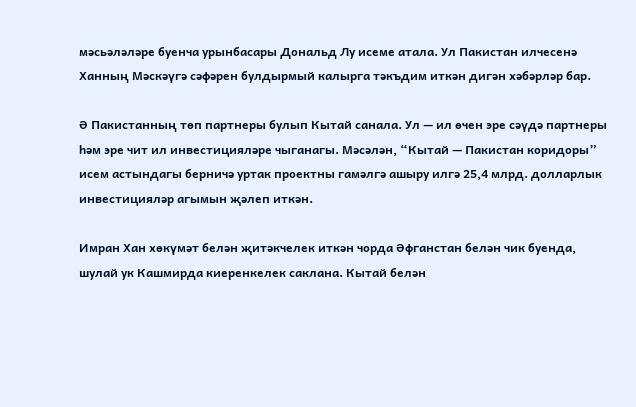мәсьәләләре буенча урынбасары Дональд Лу исеме атала. Ул Пакистан илчесенә Ханның Мәскәүгә сәфәрен булдырмый калырга тәкъдим иткән дигән хәбәрләр бар.

Ә Пакистанның төп партнеры булып Кытай санала. Ул — ил өчен эре сәүдә партнеры һәм эре чит ил инвестицияләре чыганагы. Мәсәлән, “Кытай — Пакистан коридоры” исем астындагы берничә уртак проектны гамәлгә ашыру илгә 25,4 млрд. долларлык инвестицияләр агымын җәлеп иткән.

Имран Хан хөкүмәт белән җитәкчелек иткән чорда Әфганстан белән чик буенда, шулай ук Кашмирда киеренкелек саклана. Кытай белән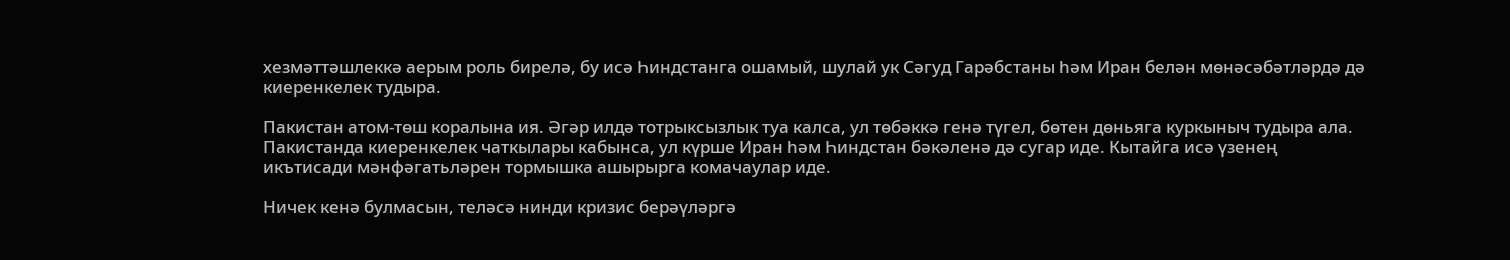хезмәттәшлеккә аерым роль бирелә, бу исә Һиндстанга ошамый, шулай ук Сәгуд Гарәбстаны һәм Иран белән мөнәсәбәтләрдә дә киеренкелек тудыра.

Пакистан атом-төш коралына ия. Әгәр илдә тотрыксызлык туа калса, ул төбәккә генә түгел, бөтен дөньяга куркыныч тудыра ала. Пакистанда киеренкелек чаткылары кабынса, ул күрше Иран һәм Һиндстан бәкәленә дә сугар иде. Кытайга исә үзенең икътисади мәнфәгатьләрен тормышка ашырырга комачаулар иде.

Ничек кенә булмасын, теләсә нинди кризис берәүләргә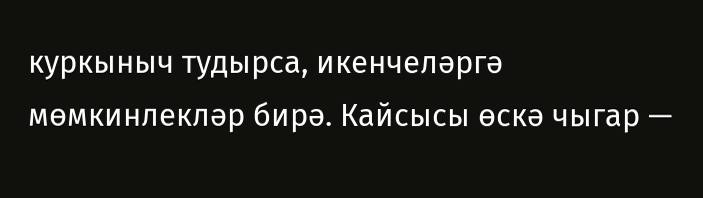куркыныч тудырса, икенчеләргә мөмкинлекләр бирә. Кайсысы өскә чыгар —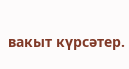вакыт күрсәтер.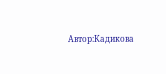Автор:Кадикова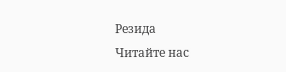Резида
Читайте нас